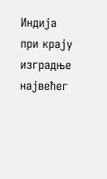Индија при крају изградње највећег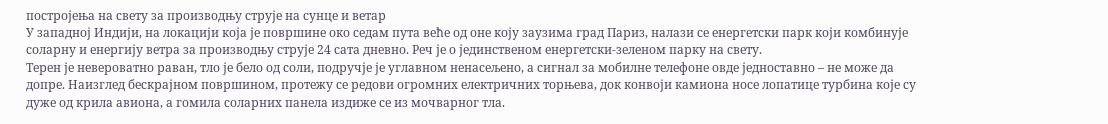постројења на свету за производњу струје на сунце и ветар
У западној Индији, на локацији која је површине око седам пута веће од оне коју заузима град Париз, налази се енергетски парк који комбинује соларну и енергију ветра за производњу струје 24 сата дневно. Реч је о јединственом енергетски-зеленом парку на свету.
Терен је невероватно раван, тло је бело од соли, подручје је углавном ненасељено, а сигнал за мобилне телефоне овде једноставно – не може да допре. Наизглед бескрајном површином, протежу се редови огромних електричних торњева, док конвоји камиона носе лопатице турбина које су дуже од крила авиона, а гомила соларних панела издиже се из мочварног тла.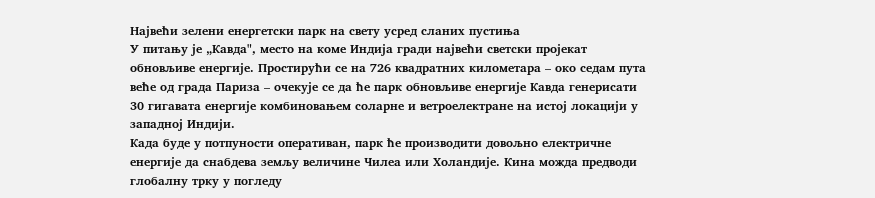Највећи зелени енергетски парк на свету усред сланих пустиња
У питању је „Кавда", место на коме Индија гради највећи светски пројекат обновљиве енергије. Простирући се на 726 квадратних километара – око седам пута веће од града Париза – очекује се да ће парк обновљиве енергије Кавда генерисати 30 гигавата енергије комбиновањем соларне и ветроелектране на истој локацији у западној Индији.
Када буде у потпуности оперативан, парк ће производити довољно електричне енергије да снабдева земљу величине Чилеа или Холандије. Кина можда предводи глобалну трку у погледу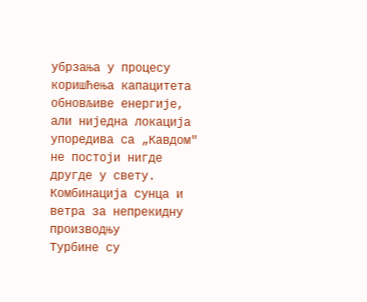убрзања у процесу коришћења капацитета обновљиве енергије, али ниједна локација упоредива са „Кавдом" не постоји нигде другде у свету.
Комбинација сунца и ветра за непрекидну производњу
Турбине су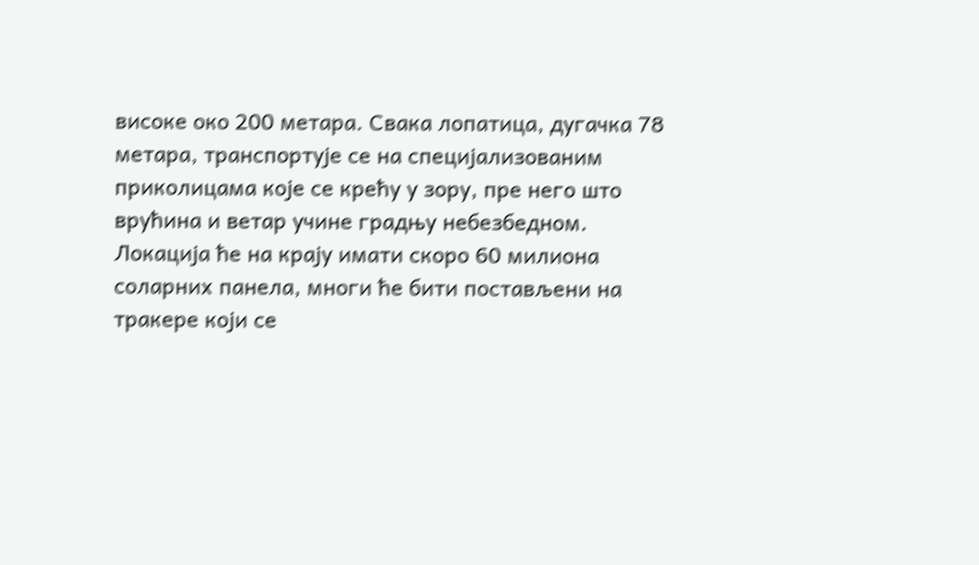високе око 200 метара. Свака лопатица, дугачка 78 метара, транспортује се на специјализованим приколицама које се крећу у зору, пре него што врућина и ветар учине градњу небезбедном.
Локација ће на крају имати скоро 60 милиона соларних панела, многи ће бити постављени на тракере који се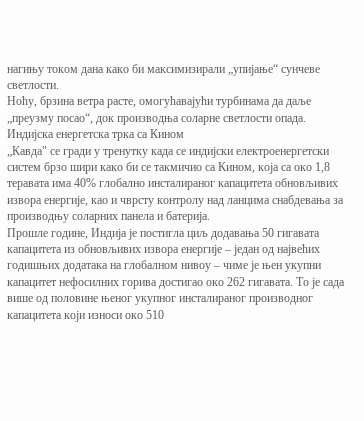нагињу током дана како би максимизирали „упијање“ сунчеве светлости.
Ноћу, брзина ветра расте, омогућавајући турбинама да даље „преузму посао“, док производња соларне светлости опада.
Индијска енергетска трка са Кином
„Кавда" се гради у тренутку када се индијски електроенергетски систем брзо шири како би се такмичио са Кином, која са око 1,8 теравата има 40% глобално инсталираног капацитета обновљивих извора енергије, као и чврсту контролу над ланцима снабдевања за производњу соларних панела и батерија.
Прошле године, Индија је постигла циљ додавања 50 гигавата капацитета из обновљивих извора енергије – један од највећих годишњих додатака на глобалном нивоу – чиме је њен укупни капацитет нефосилних горива достигао око 262 гигавата. То је сада више од половине њеног укупног инсталираног производног капацитета који износи око 510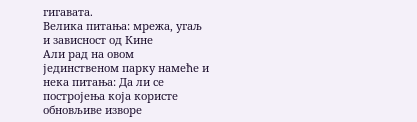гигавата.
Велика питања: мрежа, угаљ и зависност од Кине
Али рад на овом јединственом парку намеће и нека питања: Да ли се постројења која користе обновљиве изворе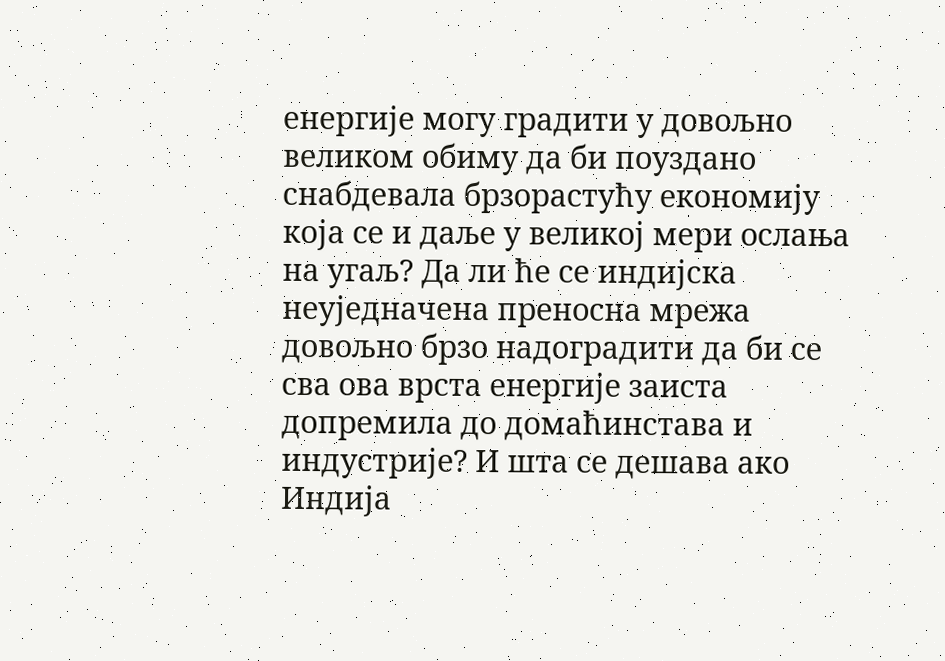енергије могу градити у довољно великом обиму да би поуздано снабдевала брзорастућу економију која се и даље у великој мери ослања на угаљ? Да ли ће се индијска неуједначена преносна мрежа довољно брзо надоградити да би се сва ова врста енергије заиста допремила до домаћинстава и индустрије? И шта се дешава ако Индија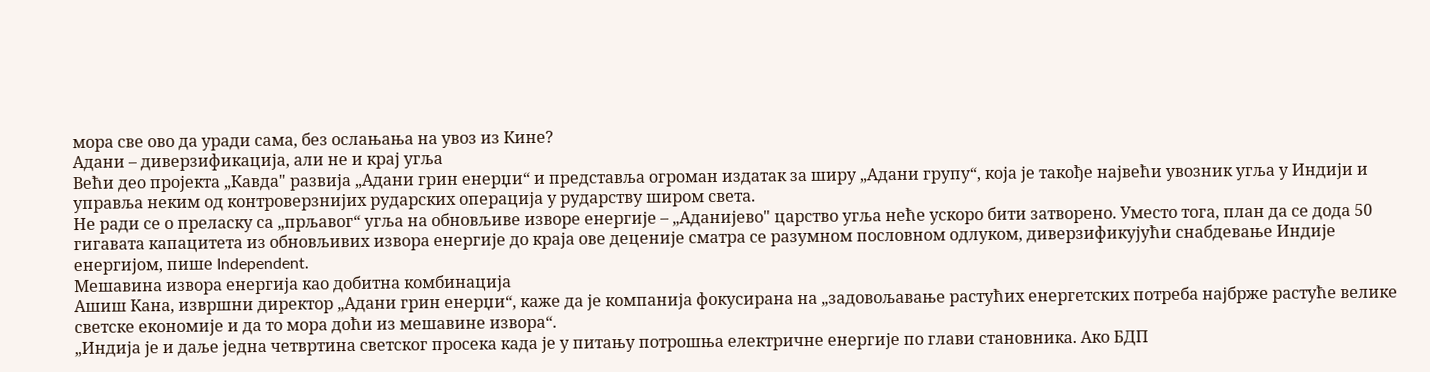мора све ово да уради сама, без ослањања на увоз из Кине?
Адани – диверзификација, али не и крај угља
Већи део пројекта „Кавда" развија „Адани грин енерџи“ и представља огроман издатак за ширу „Адани групу“, која је такође највећи увозник угља у Индији и управља неким од контроверзнијих рударских операција у рударству широм света.
Не ради се о преласку са „прљавог“ угља на обновљиве изворе енергије – „Аданијево" царство угља неће ускоро бити затворено. Уместо тога, план да се дода 50 гигавата капацитета из обновљивих извора енергије до краја ове деценије сматра се разумном пословном одлуком, диверзификујући снабдевање Индије енергијом, пише Independent.
Мешавина извора енергија као добитна комбинација
Ашиш Кана, извршни директор „Адани грин енерџи“, каже да је компанија фокусирана на „задовољавање растућих енергетских потреба најбрже растуће велике светске економије и да то мора доћи из мешавине извора“.
„Индија је и даље једна четвртина светског просека када је у питању потрошња електричне енергије по глави становника. Ако БДП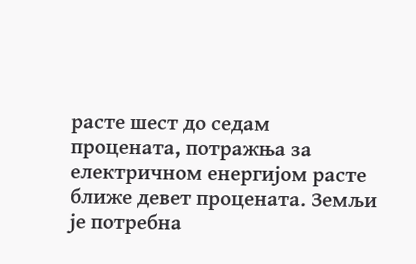расте шест до седам процената, потражња за електричном енергијом расте ближе девет процената. Земљи је потребна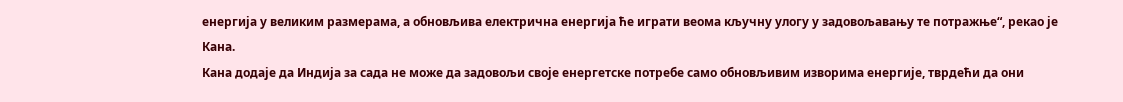енергија у великим размерама, а обновљива електрична енергија ће играти веома кључну улогу у задовољавању те потражње“, рекао је Кана.
Кана додаје да Индија за сада не може да задовољи своје енергетске потребе само обновљивим изворима енергије, тврдећи да они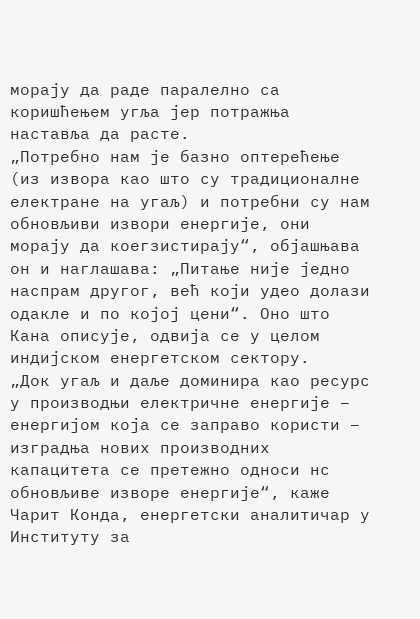морају да раде паралелно са коришћењем угља јер потражња наставља да расте.
„Потребно нам је базно оптерећење (из извора као што су традиционалне електране на угаљ) и потребни су нам обновљиви извори енергије, они морају да коегзистирају“, објашњава он и наглашава: „Питање није једно наспрам другог, већ који удео долази одакле и по којој цени“. Оно што Кана описује, одвија се у целом индијском енергетском сектору.
„Док угаљ и даље доминира као ресурс у производњи електричне енергије – енергијом која се заправо користи – изградња нових производних капацитета се претежно односи нс обновљиве изворе енергије“, каже Чарит Конда, енергетски аналитичар у Институту за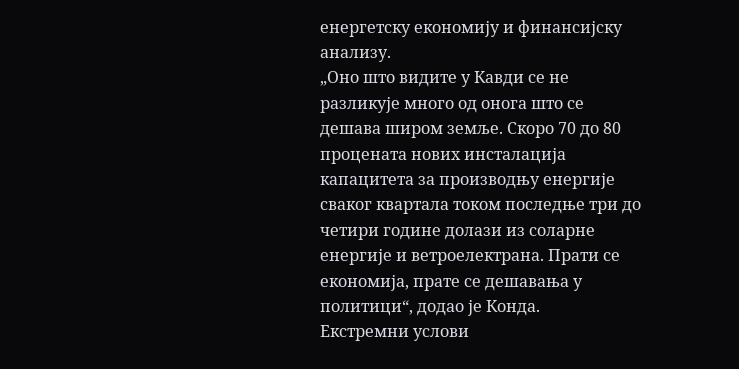енергетску економију и финансијску анализу.
„Оно што видите у Кавди се не разликује много од онога што се дешава широм земље. Скоро 70 до 80 процената нових инсталација капацитета за производњу енергије сваког квартала током последње три до четири године долази из соларне енергије и ветроелектрана. Прати се економија, прате се дешавања у политици“, додао је Конда.
Екстремни услови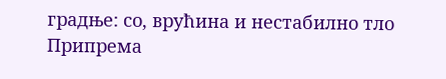градње: со, врућина и нестабилно тло
Припрема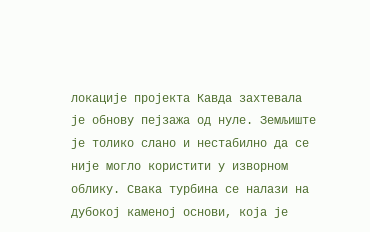локације пројекта Кавда захтевала је обнову пејзажа од нуле. Земљиште је толико слано и нестабилно да се није могло користити у изворном облику. Свака турбина се налази на дубокој каменој основи, која је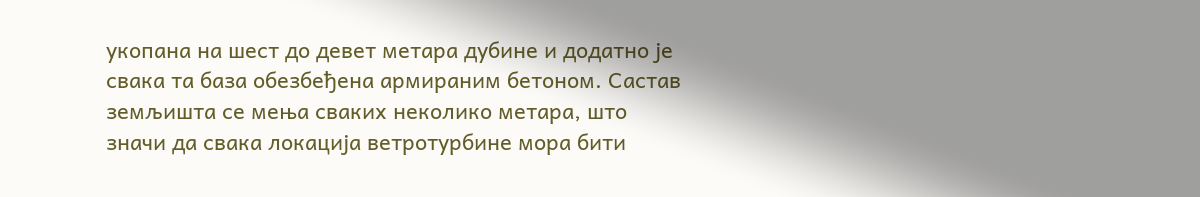укопана на шест до девет метара дубине и додатно је свака та база обезбеђена армираним бетоном. Састав земљишта се мења сваких неколико метара, што значи да свака локација ветротурбине мора бити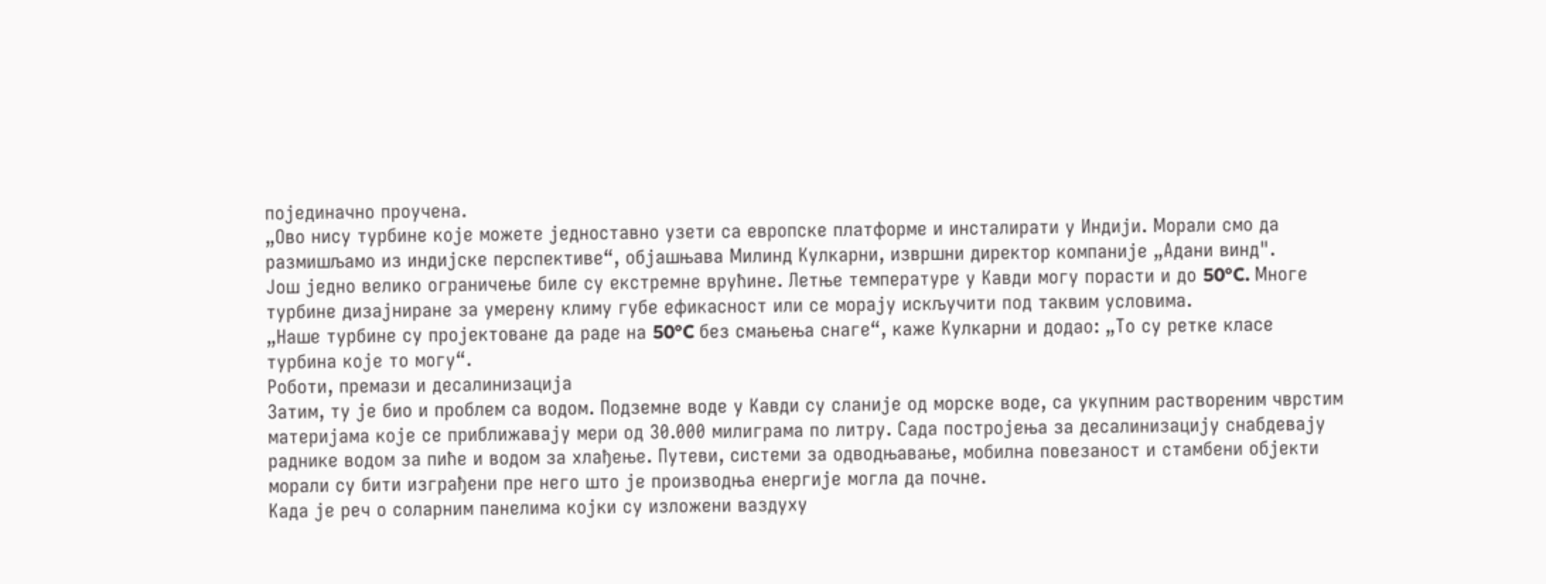појединачно проучена.
„Ово нису турбине које можете једноставно узети са европске платформе и инсталирати у Индији. Морали смо да размишљамо из индијске перспективе“, објашњава Милинд Кулкарни, извршни директор компаније „Адани винд".
Још једно велико ограничење биле су екстремне врућине. Летње температуре у Кавди могу порасти и до 50°C. Многе турбине дизајниране за умерену климу губе ефикасност или се морају искључити под таквим условима.
„Наше турбине су пројектоване да раде на 50°C без смањења снаге“, каже Кулкарни и додао: „То су ретке класе турбина које то могу“.
Роботи, премази и десалинизација
Затим, ту је био и проблем са водом. Подземне воде у Кавди су сланије од морске воде, са укупним раствореним чврстим материјама које се приближавају мери од 30.000 милиграма по литру. Сада постројења за десалинизацију снабдевају раднике водом за пиће и водом за хлађење. Путеви, системи за одводњавање, мобилна повезаност и стамбени објекти морали су бити изграђени пре него што је производња енергије могла да почне.
Када је реч о соларним панелима којки су изложени ваздуху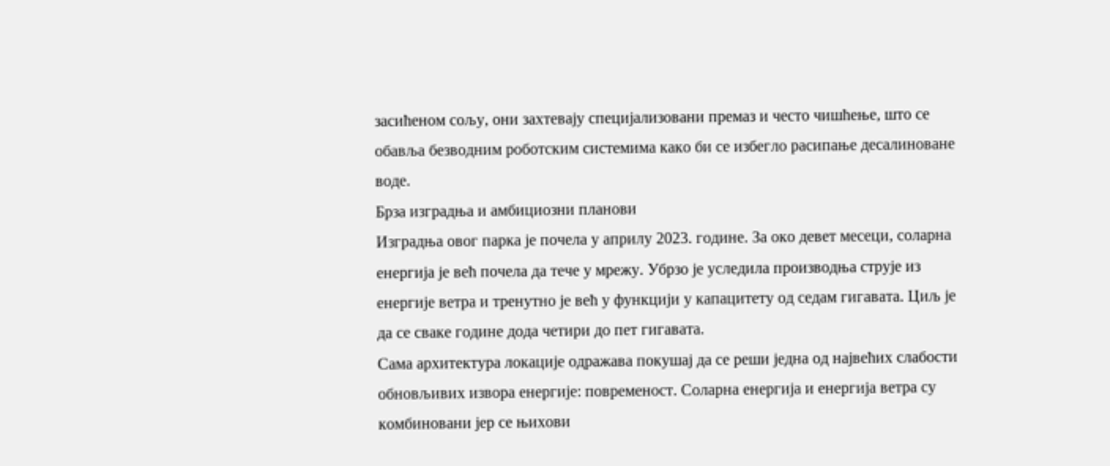засићеном сољу, они захтевају специјализовани премаз и често чишћење, што се обавља безводним роботским системима како би се избегло расипање десалиноване воде.
Брза изградња и амбициозни планови
Изградња овог парка је почела у априлу 2023. године. За око девет месеци, соларна енергија је већ почела да тече у мрежу. Убрзо је уследила производња струје из енергије ветра и тренутно је већ у функцији у капацитету од седам гигавата. Циљ је да се сваке године дода четири до пет гигавата.
Сама архитектура локације одражава покушај да се реши једна од највећих слабости обновљивих извора енергије: повременост. Соларна енергија и енергија ветра су комбиновани јер се њихови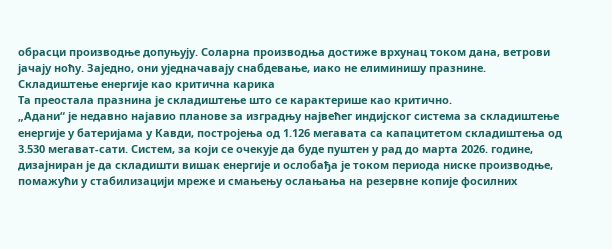обрасци производње допуњују. Соларна производња достиже врхунац током дана, ветрови јачају ноћу. Заједно, они уједначавају снабдевање, иако не елиминишу празнине.
Складиштење енергије као критична карика
Та преостала празнина је складиштење што се карактерише као критично.
„Адани“ је недавно најавио планове за изградњу највећег индијског система за складиштење енергије у батеријама у Кавди, постројења од 1.126 мегавата са капацитетом складиштења од 3.530 мегават-сати. Систем, за који се очекује да буде пуштен у рад до марта 2026. године, дизајниран је да складишти вишак енергије и ослобађа је током периода ниске производње, помажући у стабилизацији мреже и смањењу ослањања на резервне копије фосилних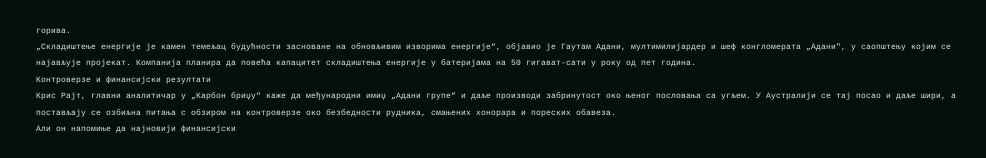горива.
„Складиштење енергије је камен темељац будућности засноване на обновљивим изворима енергије“, објавио је Гаутам Адани, мултимилијардер и шеф конгломерата „Адани", у саопштењу којим се најављује пројекат. Компанија планира да повећа капацитет складиштења енергије у батеријама на 50 гигават-сати у року од пет година.
Контроверзе и финансијски резултати
Крис Рајт, главни аналитичар у „Карбон бриџу“ каже да међународни имиџ „Адани групе“ и даље производи забринутост око њеног пословања са угљем. У Аустралији се тај посао и даље шири, а постављају се озбиљна питања с обзиром на контроверзе око безбедности рудника, смањених хонорара и пореских обавеза.
Али он напомиње да најновији финансијски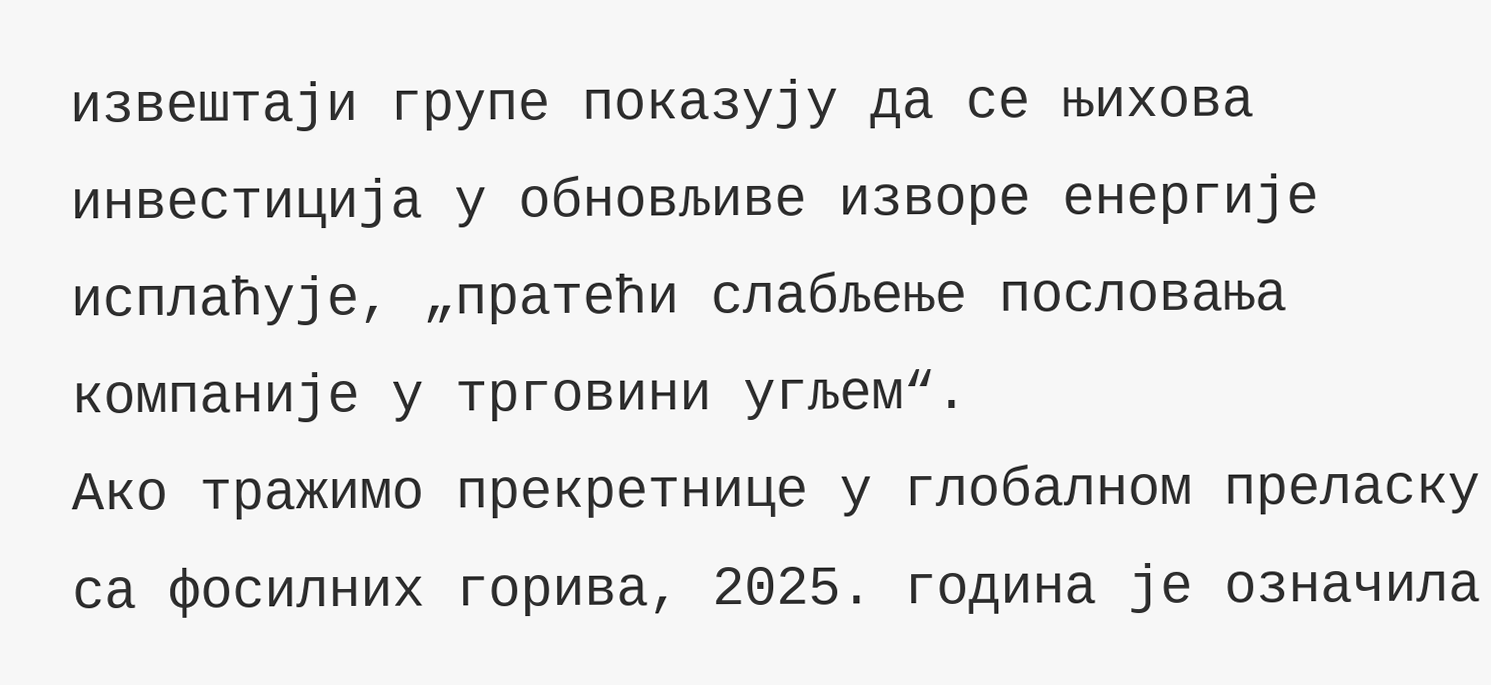извештаји групе показују да се њихова инвестиција у обновљиве изворе енергије исплаћује, „пратећи слабљење пословања компаније у трговини угљем“.
Ако тражимо прекретнице у глобалном преласку са фосилних горива, 2025. година је означила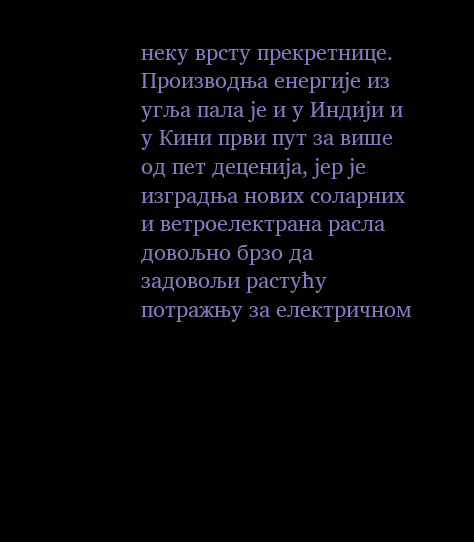неку врсту прекретнице. Производња енергије из угља пала је и у Индији и у Кини први пут за више од пет деценија, јер је изградња нових соларних и ветроелектрана расла довољно брзо да задовољи растућу потражњу за електричном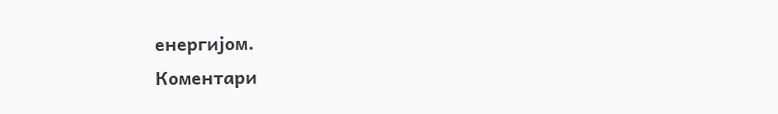енергијом.
Коментари